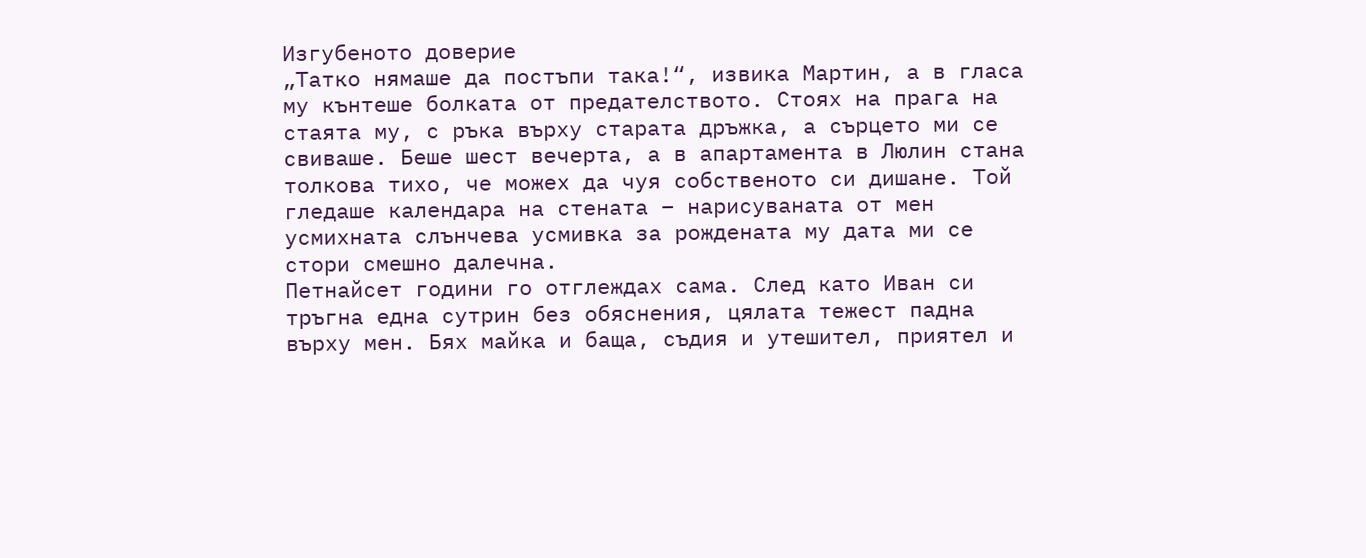Изгубеното доверие
„Татко нямаше да постъпи така!“, извика Мартин, а в гласа му кънтеше болката от предателството. Стоях на прага на стаята му, с ръка върху старата дръжка, а сърцето ми се свиваше. Беше шест вечерта, а в апартамента в Люлин стана толкова тихо, че можех да чуя собственото си дишане. Той гледаше календара на стената – нарисуваната от мен усмихната слънчева усмивка за рождената му дата ми се стори смешно далечна.
Петнайсет години го отглеждах сама. След като Иван си тръгна една сутрин без обяснения, цялата тежест падна върху мен. Бях майка и баща, съдия и утешител, приятел и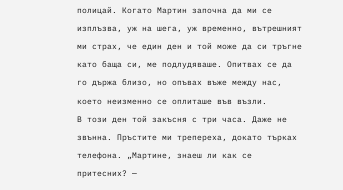полицай. Когато Мартин започна да ми се изплъзва, уж на шега, уж временно, вътрешният ми страх, че един ден и той може да си тръгне като баща си, ме подлудяваше. Опитвах се да го държа близо, но опъвах въже между нас, което неизменно се оплиташе във възли.
В този ден той закъсня с три часа. Даже не звънна. Пръстите ми трепереха, докато търках телефона. „Мартине, знаеш ли как се притесних? —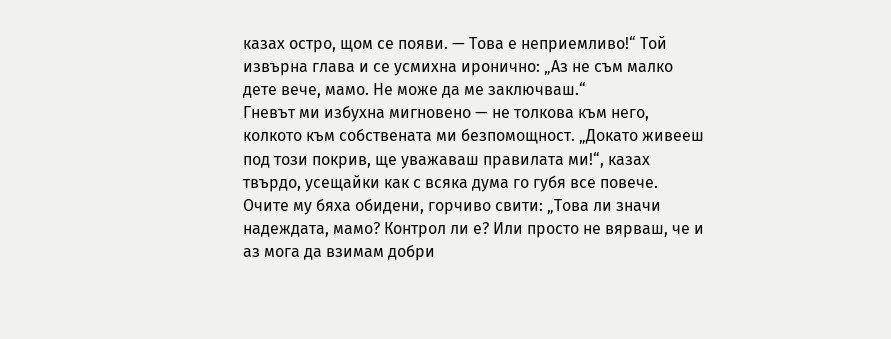казах остро, щом се появи. — Това е неприемливо!“ Той извърна глава и се усмихна иронично: „Аз не съм малко дете вече, мамо. Не може да ме заключваш.“
Гневът ми избухна мигновено — не толкова към него, колкото към собствената ми безпомощност. „Докато живееш под този покрив, ще уважаваш правилата ми!“, казах твърдо, усещайки как с всяка дума го губя все повече. Очите му бяха обидени, горчиво свити: „Това ли значи надеждата, мамо? Контрол ли е? Или просто не вярваш, че и аз мога да взимам добри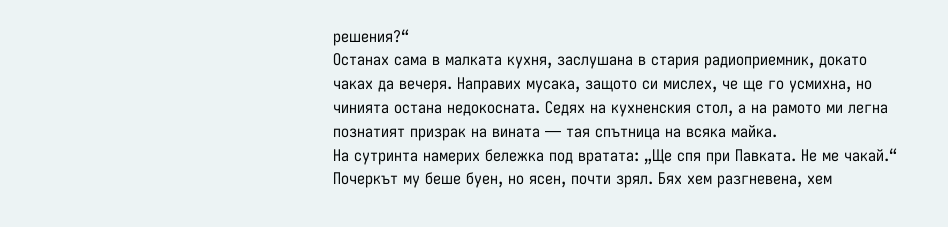решения?“
Останах сама в малката кухня, заслушана в стария радиоприемник, докато чаках да вечеря. Направих мусака, защото си мислех, че ще го усмихна, но чинията остана недокосната. Седях на кухненския стол, а на рамото ми легна познатият призрак на вината — тая спътница на всяка майка.
На сутринта намерих бележка под вратата: „Ще спя при Павката. Не ме чакай.“ Почеркът му беше буен, но ясен, почти зрял. Бях хем разгневена, хем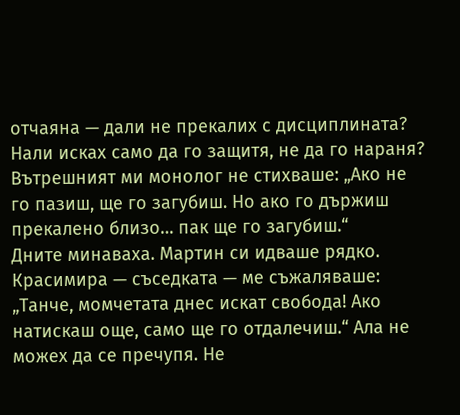отчаяна — дали не прекалих с дисциплината? Нали исках само да го защитя, не да го нараня? Вътрешният ми монолог не стихваше: „Ако не го пазиш, ще го загубиш. Но ако го държиш прекалено близо… пак ще го загубиш.“
Дните минаваха. Мартин си идваше рядко. Красимира — съседката — ме съжаляваше: „Танче, момчетата днес искат свобода! Ако натискаш още, само ще го отдалечиш.“ Ала не можех да се пречупя. Не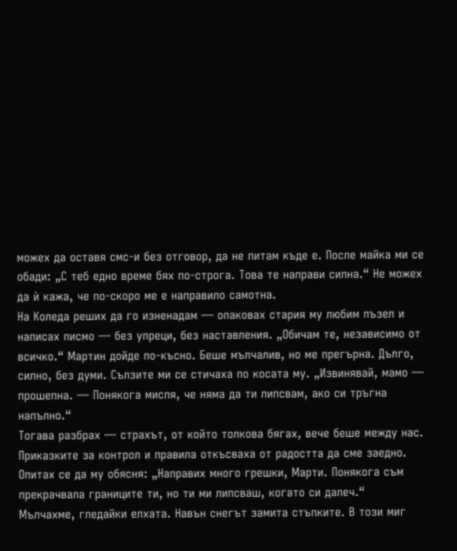можех да оставя смс-и без отговор, да не питам къде е. После майка ми се обади: „С теб едно време бях по-строга. Това те направи силна.“ Не можех да ѝ кажа, че по-скоро ме е направило самотна.
На Коледа реших да го изненадам — опаковах стария му любим пъзел и написах писмо — без упреци, без наставления. „Обичам те, независимо от всичко.“ Мартин дойде по-късно. Беше мълчалив, но ме прегърна. Дълго, силно, без думи. Сълзите ми се стичаха по косата му. „Извинявай, мамо — прошепна. — Понякога мисля, че няма да ти липсвам, ако си тръгна напълно.“
Тогава разбрах — страхът, от който толкова бягах, вече беше между нас. Приказките за контрол и правила откъсваха от радостта да сме заедно. Опитах се да му обясня: „Направих много грешки, Марти. Понякога съм прекрачвала границите ти, но ти ми липсваш, когато си далеч.“
Мълчахме, гледайки елхата. Навън снегът замита стъпките. В този миг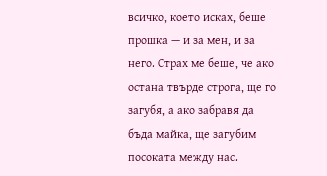всичко, което исках, беше прошка — и за мен, и за него. Страх ме беше, че ако остана твърде строга, ще го загубя, а ако забравя да бъда майка, ще загубим посоката между нас.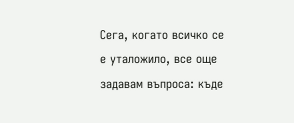Сега, когато всичко се е уталожило, все още задавам въпроса: къде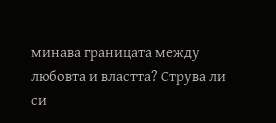минава границата между любовта и властта? Струва ли си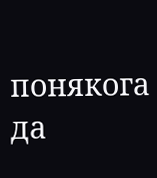понякога да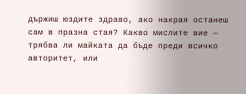държиш юздите здраво, ако накрая останеш сам в празна стая? Какво мислите вие — трябва ли майката да бъде преди всичко авторитет, или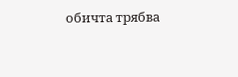обичта трябва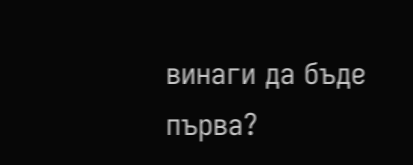винаги да бъде първа?